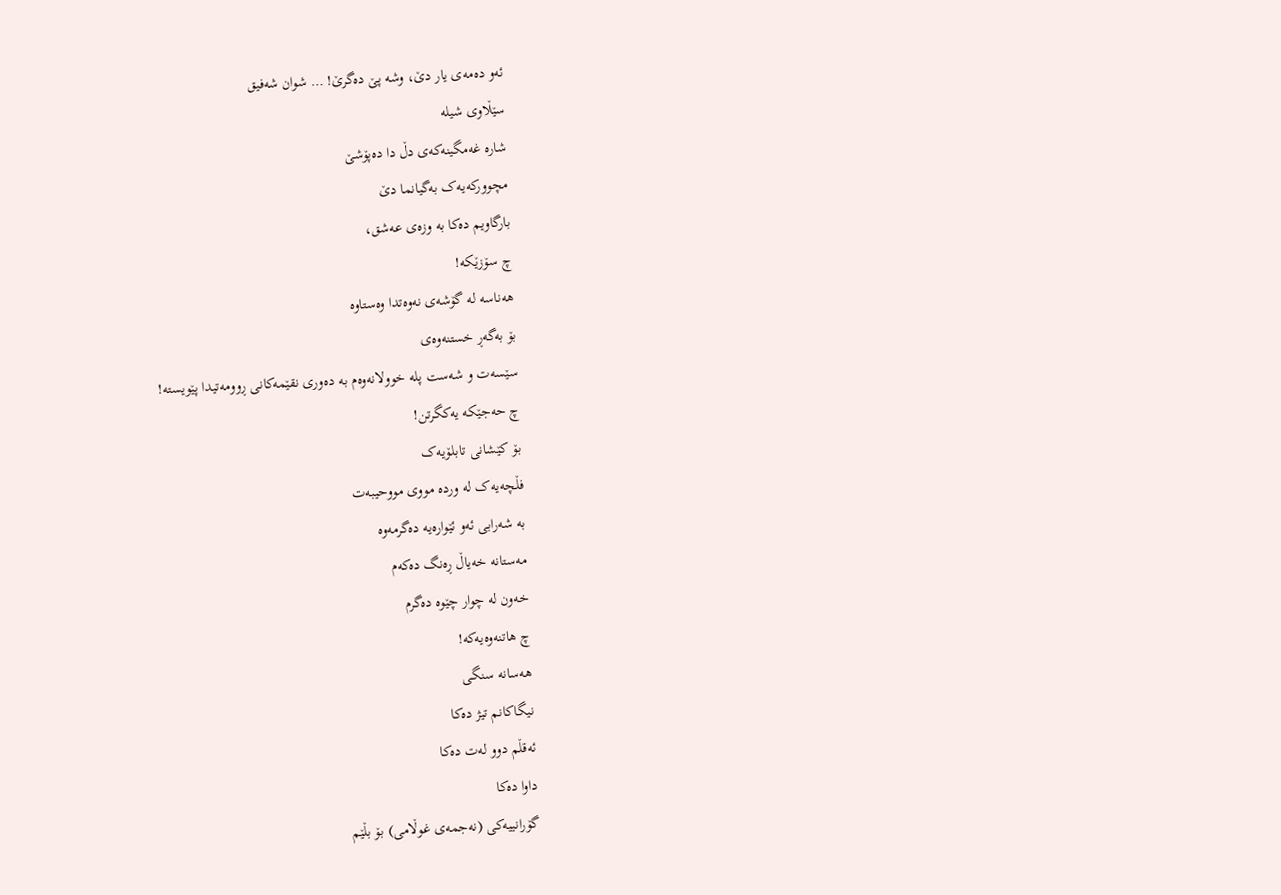ئەو دەمەی یار دێ، وشە پێ دەگرێ! … شوان شەفیق
سێڵاوی شیلە
شارە غەمگینەکەی دڵ دا دەپۆشێ
مچوورکەیەک بەگیانما دێ
بارگاویم دەکا بە وزەی عەشق،
چ سۆزێکە!
ھەناسە لە گۆشەی نەوەتدا وەستاوە
بۆ بەگەڕ خستنەوەی
سێسەت و شەست پلە خوولانەوەم بە دەوری نقێمەکانی ڕوومەتیدا پێویستە!
چ حەجێکە یەکگرتن!
بۆ کێشانی تابلۆیەک
فڵچەیەک لە وردە مووی مووحیبەت
بە شەرابی ئەو ئێوارەیە دەگرمەوە
مەستانە خەیاڵ ڕەنگ دەکەم
خەون لە چوار چێوە دەگرم
چ ھاتنەوەیەکە!
ھەسانە سنگی
نیگاکانم تیژ دەکا
ئەقڵم دوو لەت دەکا
داوا دەکا
گۆرانییەکی (نەجمەی غوڵامی) بۆ بڵێم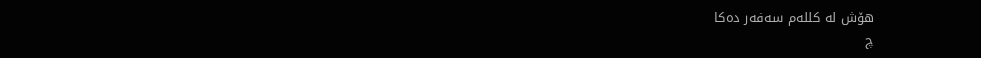ھۆش لە کللەم سەفەر دەکا
چ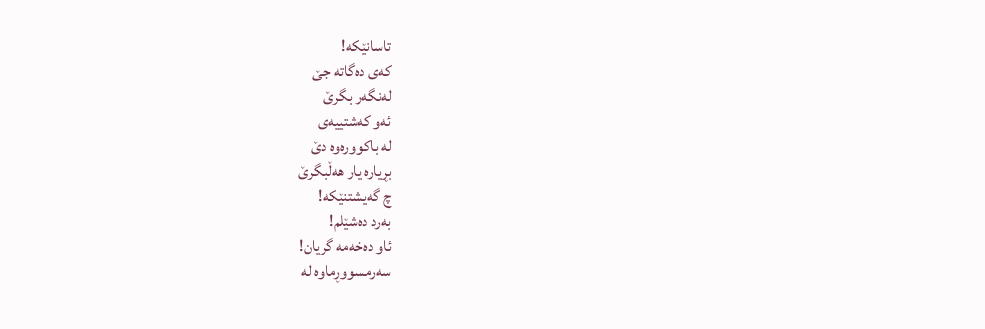تاسانێکە!
کەی دەگاتە جێ
لەنگەر بگرێ
ئەو کەشتییەی
لە باکوورەوە دێ
بڕیارە یار ھەڵبگرێ
چ گەیشتنێکە!
بەرد دەشێلم!
ئاو دەخەمە گریان!
سەرمسووڕماوە لە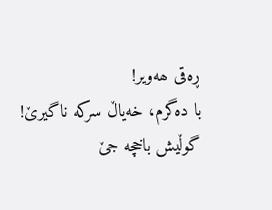ڕەقی ھەویر!
با دەگرم، خەیاڵ سرکە ناگیرێ!
گوڵیش باخچە جێ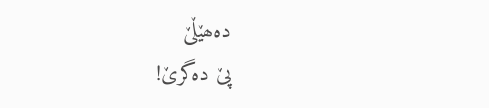دەھێڵێ
پێ دەگرێ!